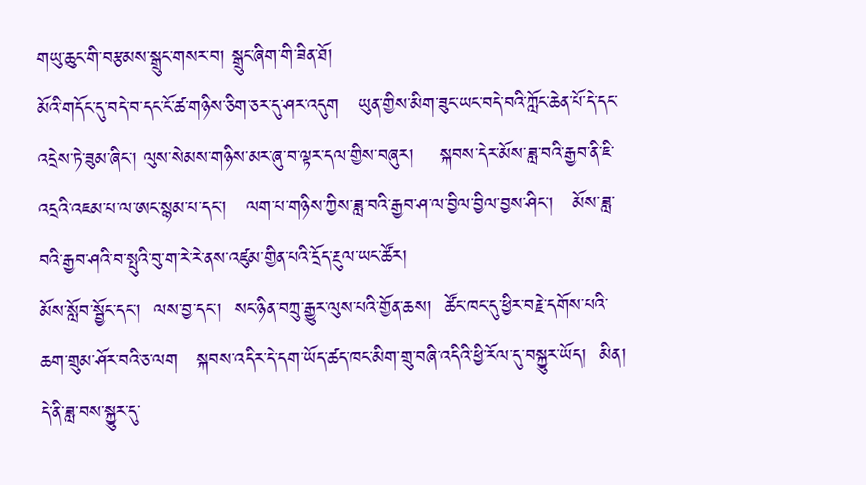གཡུ་ཆུང་གི་བརྩམས་སྒྲུང་གསར་བ། སྒྲུང་ཞིག་གི་ཟིན་ཐོ།
མོའི་གདོང་དུ་བདེ་བ་དང་ངོ་ཚ་གཉིས་ཅིག་ཅར་དུ་ཤར་འདུག   ཡུན་གྱིས་མིག་ཟུང་ཡང་བདེ་བའི་ཀློང་ཆེན་པོ་དེ་དང་འདྲེས་ཏེ་ཟུམ་ཞིང་། ལུས་སེམས་གཉིས་མར་ཞུ་བ་ལྟར་དལ་གྱིས་བཞུར།    སྐབས་དེར་མོས་ཟླ་བའི་རྒྱབ་ནི་ཇི་འདྲའི་འཇམ་པ་ལ་ཨང་སྙམ་པ་དང་།   ལག་པ་གཉིས་ཀྱིས་ཟླ་བའི་རྒྱབ་ཤ་ལ་བྱིལ་བྱིལ་བྱས་ཤིང་།   མོས་ཟླ་བའི་རྒྱབ་ཤའི་བ་སྤུའི་བུ་ག་རེ་རེ་ནས་འཛུམ་གྱིན་པའི་དྲོད་རྔུལ་ཡང་ཚོར།
མོས་སློབ་སྦྱོང་དང་།  ལས་བྱ་དང་།  སང་ཉིན་བཀྲུ་རྒྱུར་ལུས་པའི་གྱོན་ཆས།  ཚོང་ཁང་དུ་ཕྱིར་བརྗེ་དགོས་པའི་ཆག་གྲུམ་ཤོར་བའི་ཅ་ལག   སྐབས་འདིར་དེ་དག་ཡོད་ཚད་ཁང་མིག་གྲུ་བཞི་འདིའི་ཕྱི་རོལ་དུ་བསྐྱུར་ཡོད།  མིན།   དེ་ནི་ཟླ་བས་སྐྱུར་དུ་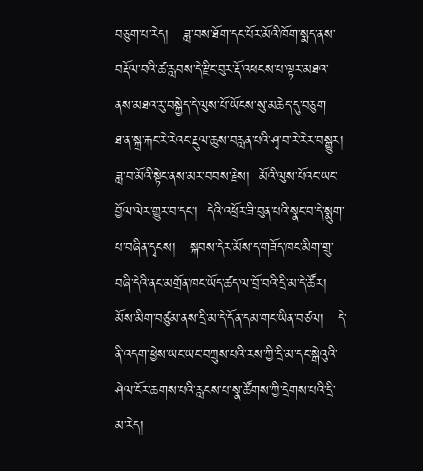བཅུག་པ་རེད།   ཟླ་བས་ཐོག་དང་པོར་མོའི་ཁོག་སྨད་ནས་བརྡོལ་བའི་ཚ་རླབས་དེ་རྫིང་བུར་རྡོ་འཕངས་པ་ལྟར་མཐའ་ནས་མཐའ་རུ་བསྐྱེད་དེ་ལུས་པོ་ཡོངས་སུ་མཆེད་དུ་བཅུག   ཐ་ན་སྐྲ་རྐང་རེ་རེའང་རྔུལ་ཆུས་བརླན་པའི་ཤྭ་བ་རེ་རེར་བསྒྱུར།
ཟླ་བ་མོའི་སྟེང་ནས་མར་བབས་རྗེས།  མོའི་ལུས་པོའང་ཡང་བྱོལ་ལེར་གྱུར་བ་དང་།  དེའི་འཕྲོར་ཟི་བུན་པའི་སྣང་བ་དེ་སྨུག་པ་བཞིན་དྭངས།   སྐབས་དེར་མོས་ད་གཟོད་ཁང་མིག་གྲུ་བཞི་དེའི་ནང་མགྲོན་ཁང་ཡོད་ཚད་ལ་བྲོ་བའི་དྲི་མ་དེ་ཚོར།   མོས་མིག་བཙུམ་ནས་དྲི་མ་དེ་དོན་དམ་གང་ཡིན་བཙལ།   དེ་ནི་འདག་ཕྱེས་ཡང་ཡང་བཀྲུས་པའི་རས་ཀྱི་དྲི་མ་དང་སྒེའུའི་ཤེལ་ངོར་ཆགས་པའི་རླངས་པ་སྣ་ཚོགས་ཀྱི་དྲེགས་པའི་དྲི་མ་རེད།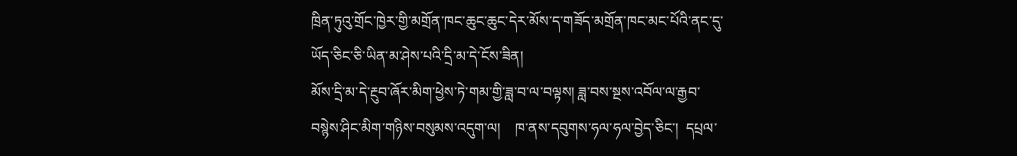ཁྲིན་ཏུའུ་གྲོང་ཁྱེར་གྱི་མགྲོན་ཁང་ཆུང་ཆུང་དེར་མོས་ད་གཟོད་མགྲོན་ཁང་མང་པོའི་ནང་དུ་ཡོད་ཅིང་ཅི་ཡིན་མ་ཤེས་པའི་དྲི་མ་དེ་ངོས་ཟིན།
མོས་དྲི་མ་དེ་རྔུབ་ཞོར་མིག་ཕྱེས་ཏེ་གམ་གྱི་ཟླ་བ་ལ་བལྟས། ཟླ་བས་སྔས་འབོལ་ལ་རྒྱབ་བསྙེས་ཤིང་མིག་གཉིས་བསུམས་འདུག་ལ།    ཁ་ནས་དབུགས་ཧལ་ཧལ་བྱེད་ཅིང་།  དཔྲལ་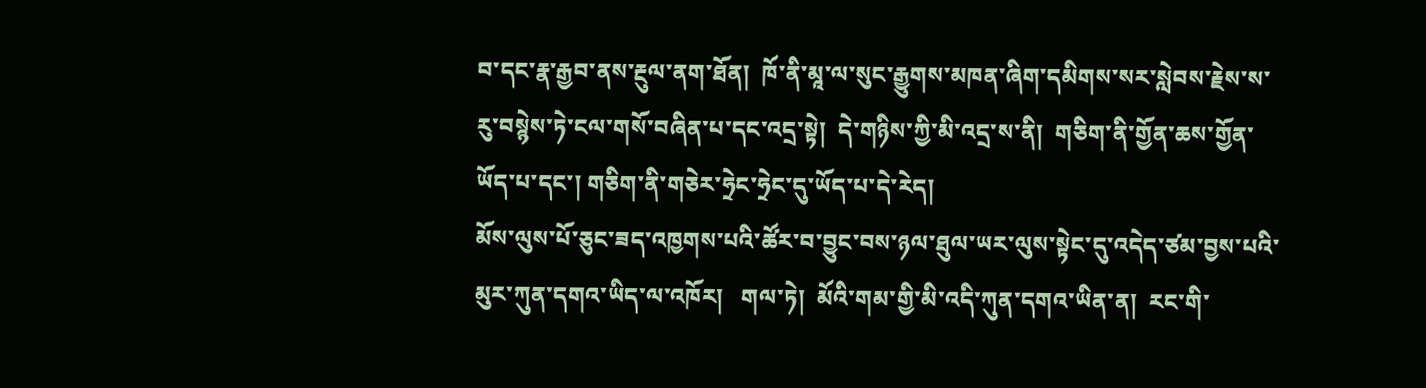བ་དང་རྣ་རྒྱབ་ནས་རྔུལ་ནག་ཐོན།  ཁོ་ནི་མཱ་ལ་སུང་རྒྱུགས་མཁན་ཞིག་དམིགས་སར་སླེབས་རྗེས་ས་རུ་བསྙེས་ཏེ་ངལ་གསོ་བཞིན་པ་དང་འདྲ་སྟེ།  དེ་གཉིས་ཀྱི་མི་འདྲ་ས་ནི།  གཅིག་ནི་གྱོན་ཆས་གྱོན་ཡོད་པ་དང་། གཅིག་ནི་གཅེར་ཧྲེང་ཧྲེང་དུ་ཡོད་པ་དེ་རེད།
མོས་ལུས་པོ་ཅུང་ཟད་འཁྱགས་པའི་ཚོར་བ་བྱུང་བས་ཉལ་ཐུལ་ཡར་ལུས་སྟེང་དུ་འདེད་ཙམ་བྱས་པའི་མུར་ཀུན་དགའ་ཡིད་ལ་འཁོར།   གལ་ཏེ།  མོའི་གམ་གྱི་མི་འདི་ཀུན་དགའ་ཡིན་ན།  རང་གི་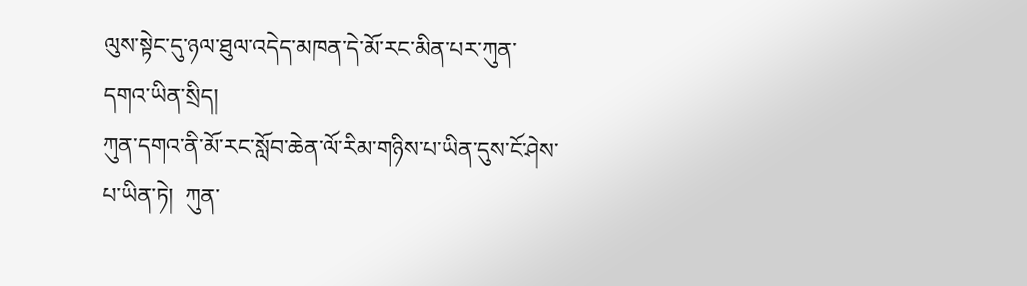ལུས་སྟེང་དུ་ཉལ་ཐུལ་འདེད་མཁན་དེ་མོ་རང་མིན་པར་ཀུན་དགའ་ཡིན་སྲིད།
ཀུན་དགའ་ནི་མོ་རང་སློབ་ཆེན་ལོ་རིམ་གཉིས་པ་ཡིན་དུས་ངོ་ཤེས་པ་ཡིན་ཏེ།  ཀུན་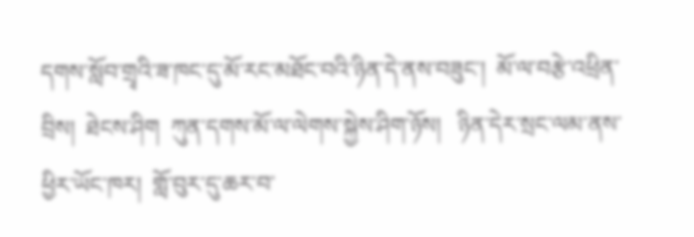དགས་སློབ་གྲྭའི་ཟ་ཁང་དུ་མོ་རང་མཐོང་བའི་ཉིན་དེ་ནས་བཟུང་།  མོ་ལ་བརྩེ་འཕྲིན་བྲིས།  ཐེངས་ཤིག  ཀུན་དགས་མོ་ལ་ལེགས་སྐྱེས་ཤིག་ཉོས།   ཉིན་དེར་སྲང་ལམ་ནས་ཕྱིར་ཡོང་ཁར།  གློ་བུར་དུ་ཆར་བ་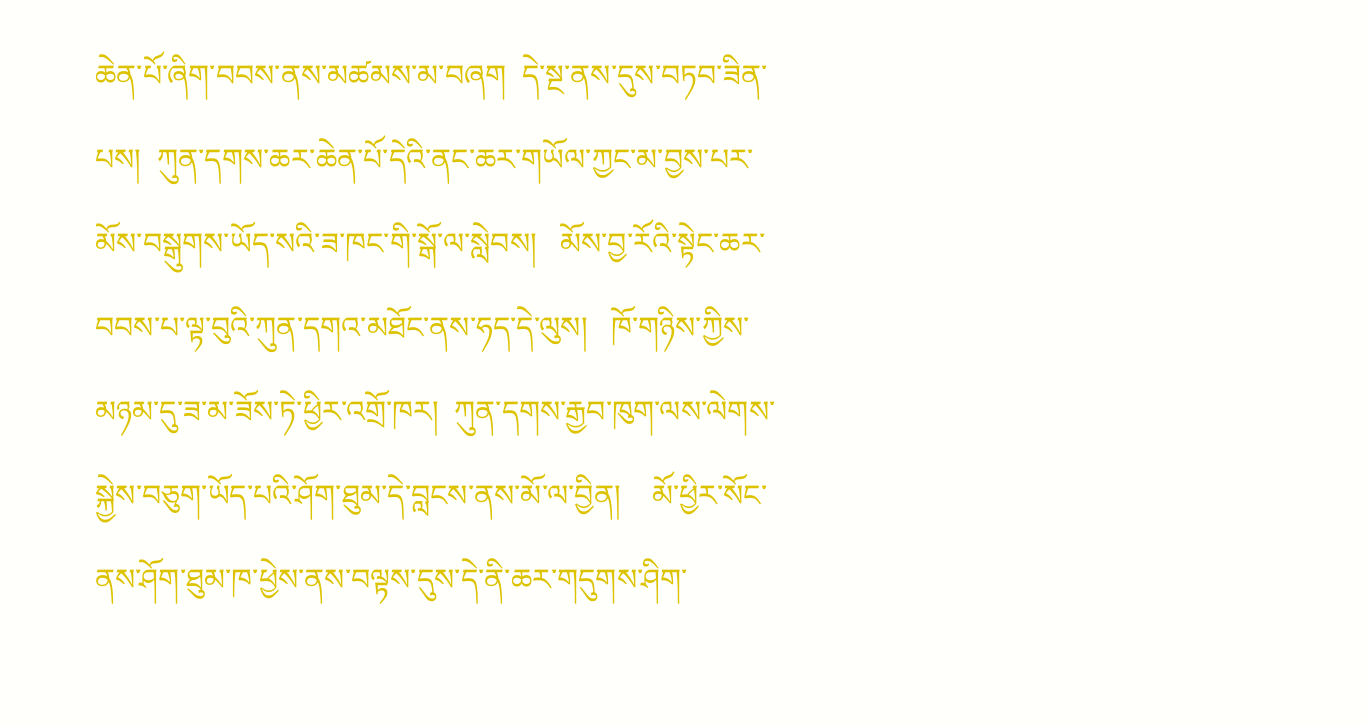ཆེན་པོ་ཞིག་བབས་ནས་མཚམས་མ་བཞག  དེ་སྔ་ནས་དུས་བཏབ་ཟིན་པས།  ཀུན་དགས་ཆར་ཆེན་པོ་དེའི་ནང་ཆར་གཡོལ་ཀྱང་མ་བྱས་པར་མོས་བསྒུགས་ཡོད་སའི་ཟ་ཁང་གི་སྒོ་ལ་སླེབས།   མོས་བྱ་རོའི་སྟེང་ཆར་བབས་པ་ལྟ་བུའི་ཀུན་དགའ་མཐོང་ནས་ཧད་དེ་ལུས།   ཁོ་གཉིས་ཀྱིས་མཉམ་དུ་ཟ་མ་ཟོས་ཏེ་ཕྱིར་འགྲོ་ཁར།  ཀུན་དགས་རྒྱབ་ཁུག་ལས་ལེགས་སྐྱེས་བཅུག་ཡོད་པའི་ཤོག་ཐུམ་དེ་བླངས་ནས་མོ་ལ་བྱིན།    མོ་ཕྱིར་སོང་ནས་ཤོག་ཐུམ་ཁ་ཕྱེས་ནས་བལྟས་དུས་དེ་ནི་ཆར་གདུགས་ཤིག་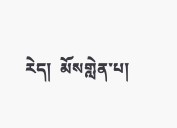རེད།  མོསགླེན་པ།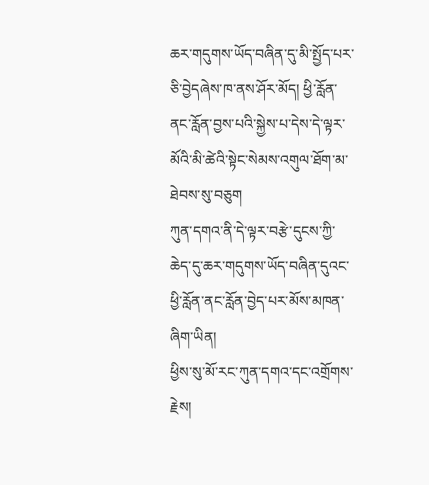ཆར་གདུགས་ཡོད་བཞིན་དུ་མི་སྤྱོད་པར་ཅི་བྱེདཞེས་ཁ་ནས་ཤོར་མོད། ཕྱི་རློན་ནང་རློན་བྱས་པའི་སྐྱེས་པ་དེས་དེ་ལྟར་མོའི་མི་ཚེའི་སྟེང་སེམས་འགུལ་ཐོག་མ་ཐེབས་སུ་བཅུག
ཀུན་དགའ་ནི་དེ་ལྟར་བརྩེ་དུངས་ཀྱི་ཆེད་དུ་ཆར་གདུགས་ཡོད་བཞིན་དུའང་ཕྱི་རློན་ནང་རློན་བྱེད་པར་མོས་མཁན་ཞིག་ཡིན།
ཕྱིས་སུ་མོ་རང་ཀུན་དགའ་དང་འགྲོགས་རྗེས།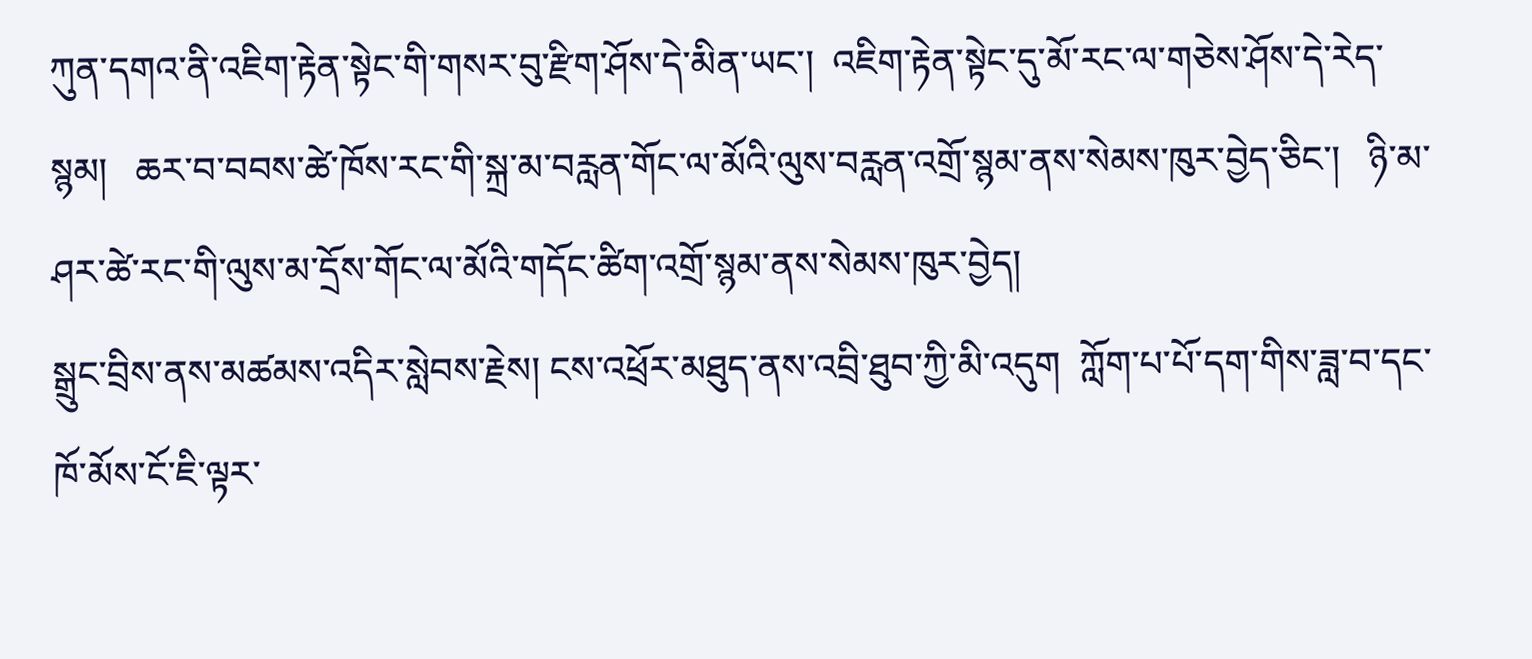ཀུན་དགའ་ནི་འཇིག་རྟེན་སྟེང་གི་གསར་བུ་རྫིག་ཤོས་དེ་མིན་ཡང་།  འཇིག་རྟེན་སྟེང་དུ་མོ་རང་ལ་གཅེས་ཤོས་དེ་རེད་སྙམ།   ཆར་བ་བབས་ཚེ་ཁོས་རང་གི་སྐྲ་མ་བརླན་གོང་ལ་མོའི་ལུས་བརླན་འགྲོ་སྙམ་ནས་སེམས་ཁུར་བྱེད་ཅིང་།   ཉི་མ་ཤར་ཚེ་རང་གི་ལུས་མ་དྲོས་གོང་ལ་མོའི་གདོང་ཚིག་འགྲོ་སྙམ་ནས་སེམས་ཁུར་བྱེད།
སྒྲུང་བྲིས་ནས་མཚམས་འདིར་སླེབས་རྗེས། ངས་འཕྲོར་མཐུད་ནས་འབྲི་ཐུབ་ཀྱི་མི་འདུག  ཀློག་པ་པོ་དག་གིས་ཟླ་བ་དང་ཁོ་མོས་ངོ་ཇི་ལྟར་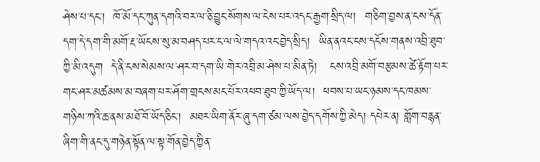ཤེས་པ་དང་།  ཁོ་མོ་དང་ཀུན་དགའི་བར་ལ་ཅི་བྱུང་སོགས་ལ་ངེས་པར་འདང་རྒྱག་སྲིད་ལ།  གཅིག་བྱས་ན་ངས་དོན་དག་དེ་དག་གི་མགོ་རྔ་ཡོངས་སུ་མ་བཤད་པར་ང་ལ་ལེ་གདའ་འང་བྱེད་སྲིད།  ཡིན་ནའང་ངས་དངོས་གནས་འབྲི་ཐུབ་ཀྱི་མི་འདུག  དེ་ནི་ངས་སེམས་ལ་ཤར་བ་དག་ཡི་གེར་འབྲི་མ་ཤེས་པ་མིན་ཏེ།   ངས་འབྲི་མགོ་བརྩམས་ཚེ་རྟོག་པར་གང་ཤར་མཚམས་མ་བཞག་པར་ཤོག་གྲངས་མང་པོར་འཕབ་ཐུབ་ཀྱི་ཡོད་ལ།  ཕབས་པ་ཡང་ཉམས་དང་ཁམས་གཉིས་ཀའི་ཆ་ནས་མཐོ་བོ་ཡོད་ཅིང་།  མཐར་ཡིག་ནོར་ཞུ་དག་ཙམ་ལས་བྱེད་དགོས་ཀྱི་མེད། དཔེར་ན། གློག་བརྙན་ཞིག་གི་ནང་དུ་གཉེན་སྟོན་ལ་སྟ་གོན་བྱེད་ཀྱིན་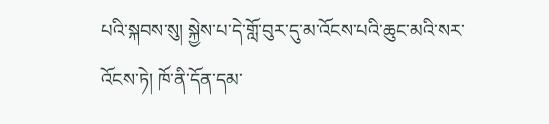པའི་སྐབས་སུ། སྐྱེས་པ་དེ་གློ་བུར་དུ་མ་འོངས་པའི་ཆུང་མའི་སར་འོངས་ཏེ། ཁོ་ནི་དོན་དམ་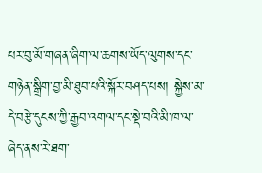པར་བུ་མོ་གཞན་ཞིག་ལ་ཆགས་ཡོད་ལུགས་དང་གཉེན་སྒྲིག་བྱ་མི་ཐུབ་པའི་སྐོར་བཤད་པས། སྐྱེས་མ་དེ་བརྩེ་དུངས་ཀྱི་རྒྱབ་འགལ་དང་སྡེ་བའི་མི་ཁ་ལ་ཞེད་ནས་རེ་ཐག་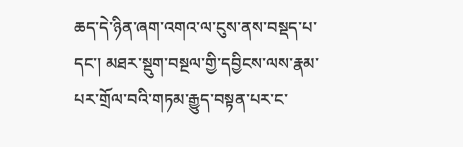ཆད་དེ་ཉིན་ཞག་འགའ་ལ་ངུས་ནས་བསྡད་པ་དང་། མཐར་སྡུག་བསྔལ་གྱི་དབྱིངས་ལས་རྣམ་པར་གྲོལ་བའི་གཏམ་རྒྱུད་བསྟན་པར་ང་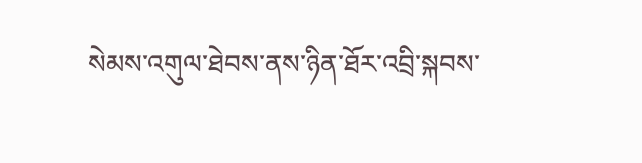སེམས་འགུལ་ཐེབས་ནས་ཉིན་ཐོར་འབྲི་སྐབས་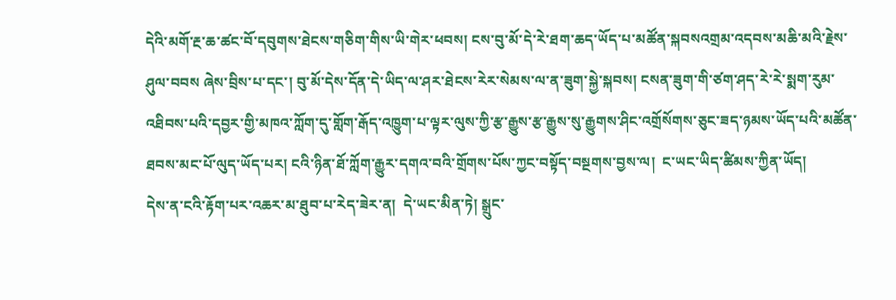དེའི་མགོ་རྔ་ཆ་ཚང་བོ་དབུགས་ཐེངས་གཅིག་གིས་ཡི་གེར་ཕབས། ངས་བུ་མོ་དེ་རེ་ཐག་ཆད་ཡོད་པ་མཚོན་སྐབསའགྲམ་འདབས་མཆི་མའི་རྗེས་ཤུལ་བབས ཞེས་བྲིས་པ་དང་། བུ་མོ་དེས་དོན་དེ་ཡིད་ལ་ཤར་ཐེངས་རེར་སེམས་ལ་ན་ཟུག་སྐྱེ་སྐབས། ངསན་ཟུག་གི་ཙག་ཤད་རེ་རེ་སྨག་རུམ་འཐིབས་པའི་དབྱར་གྱི་མཁའ་ཀློག་དུ་གློག་རྒོད་འཁྱུག་པ་ལྟར་ལུས་ཀྱི་རྩ་རྒྱུས་རྩ་རྒྱུས་སུ་རྒྱུགས་ཤིང་འགྲོསོགས་ཅུང་ཟད་ཉམས་ཡོད་པའི་མཚོན་ཐབས་མང་པོ་ལུད་ཡོད་པར། ངའི་ཉིན་ཐོ་ཀློག་རྒྱུར་དགའ་བའི་གྲོགས་པོས་ཀྱང་བསྟོད་བསྔགས་བྱས་ལ།  ང་ཡང་ཡིད་ཚིམས་ཀྱིན་ཡོད།
དེས་ན་ངའི་རྟོག་པར་འཆར་མ་ཐུབ་པ་རེད་ཟེར་ན།  དེ་ཡང་མིན་ཏེ། སྒྲུང་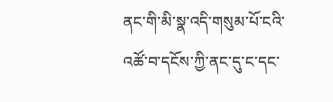ནང་གི་མི་སྣ་འདི་གསུམ་པོ་ངའི་འཚོ་བ་དངོས་ཀྱི་ནང་དུ་ང་དང་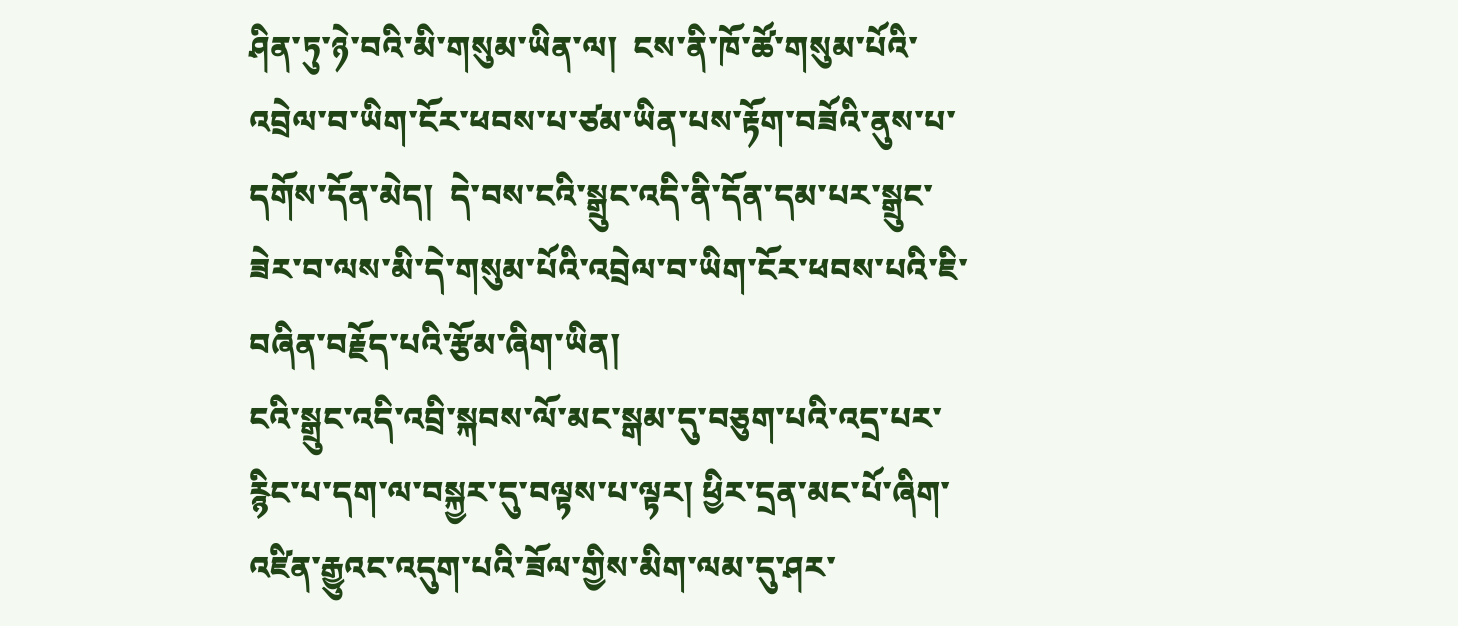ཤིན་ཏུ་ཉེ་བའི་མི་གསུམ་ཡིན་ལ།  ངས་ནི་ཁོ་ཚོ་གསུམ་པོའི་འབྲེལ་བ་ཡིག་ངོར་ཕབས་པ་ཙམ་ཡིན་པས་རྟོག་བཟོའི་ནུས་པ་དགོས་དོན་མེད།  དེ་བས་ངའི་སྒྲུང་འདི་ནི་དོན་དམ་པར་སྒྲུང་ཟེར་བ་ལས་མི་དེ་གསུམ་པོའི་འབྲེལ་བ་ཡིག་ངོར་ཕབས་པའི་ཇི་བཞིན་བརྗོད་པའི་རྩོམ་ཞིག་ཡིན།
ངའི་སྒྲུང་འདི་འབྲི་སྐབས་ལོ་མང་སྒམ་དུ་བཅུག་པའི་འདྲ་པར་རྙིང་པ་དག་ལ་བསྐྱར་དུ་བལྟས་པ་ལྟར། ཕྱིར་དྲན་མང་པོ་ཞིག་འཛིན་རྒྱུའང་འདུག་པའི་ཟོལ་གྱིས་མིག་ལམ་དུ་ཤར་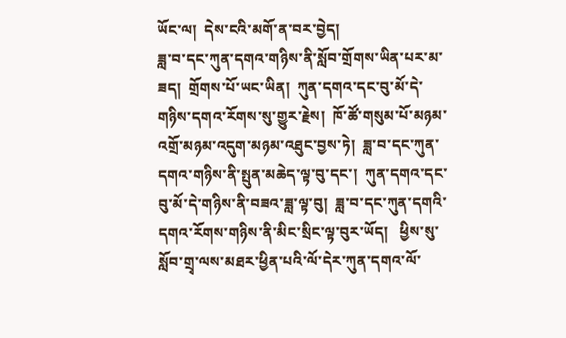ཡོང་ལ།  དེས་ངའི་མགོ་ན་བར་བྱེད།
ཟླ་བ་དང་ཀུན་དགའ་གཉིས་ནི་སློབ་གྲོགས་ཡིན་པར་མ་ཟད།  གྲོགས་པོ་ཡང་ཡིན།  ཀུན་དགའ་དང་བུ་མོ་དེ་གཉིས་དགའ་རོགས་སུ་གྱུར་རྗེས།  ཁོ་ཚོ་གསུམ་པོ་མཉམ་འགྲོ་མཉམ་འདུག་མཉམ་འཐུང་བྱས་ཏེ།  ཟླ་བ་དང་ཀུན་དགའ་གཉིས་ནི་སྤུན་མཆེད་ལྟ་བུ་དང་།  ཀུན་དགའ་དང་བུ་མོ་དེ་གཉིས་ནི་བཟའ་ཟླ་ལྟ་བུ།  ཟླ་བ་དང་ཀུན་དགའི་དགའ་རོགས་གཉིས་ནི་མིང་སྲིང་ལྟ་བུར་ཡོད།   ཕྱིས་སུ་སློབ་གྲྭ་ལས་མཐར་ཕྱིན་པའི་ལོ་དེར་ཀུན་དགའ་ལོ་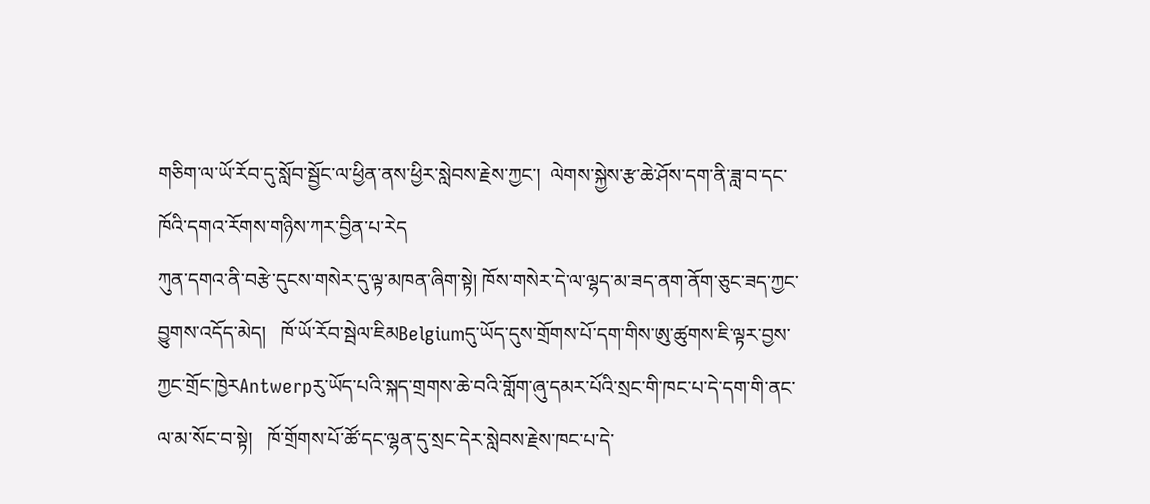གཅིག་ལ་ཡོ་རོབ་དུ་སློབ་སྦྱོང་ལ་ཕྱིན་ནས་ཕྱིར་སླེབས་རྗེས་ཀྱང་།  ལེགས་སྐྱེས་རྩ་ཆེ་ཤོས་དག་ནི་ཟླ་བ་དང་ཁོའི་དགའ་རོགས་གཉིས་ཀར་བྱིན་པ་རེད
ཀུན་དགའ་ནི་བརྩེ་དུངས་གསེར་དུ་ལྟ་མཁན་ཞིག་སྟེ། ཁོས་གསེར་དེ་ལ་ལྷད་མ་ཟད་ནག་ནོག་ཅུང་ཟད་ཀྱང་བྱུགས་འདོད་མེད།   ཁོ་ཡོ་རོབ་སྦེལ་ཇིམBelgiumདུ་ཡོད་དུས་གྲོགས་པོ་དག་གིས་ཨུ་ཚུགས་ཇི་ལྟར་བྱས་ཀྱང་གྲོང་ཁྱེརAntwerpརུ་ཡོད་པའི་སྐད་གྲགས་ཆེ་བའི་གློག་ཞུ་དམར་པོའི་སྲང་གི་ཁང་པ་དེ་དག་གི་ནང་ལ་མ་སོང་བ་སྟེ།   ཁོ་གྲོགས་པོ་ཚོ་དང་ལྷན་དུ་སྲང་དེར་སླེབས་རྗེས་ཁང་པ་དེ་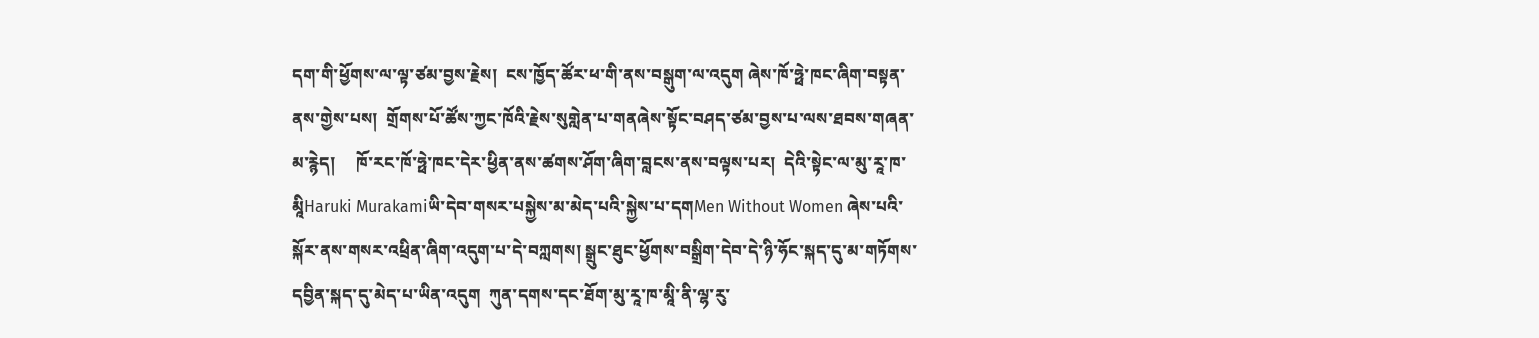དག་གི་ཕྱོགས་ལ་ལྟ་ཙམ་བྱས་རྗེས།  ངས་ཁྱོད་ཚོར་ཕ་གི་ནས་བསྒུག་ལ་འདུག ཞེས་ཁོ་ཧྥེ་ཁང་ཞིག་བསྟན་ནས་གྱེས་པས།  གྲོགས་པོ་ཚོས་ཀྱང་ཁོའི་རྗེས་སུགླེན་པ་གནཞེས་སྟོང་བཤད་ཙམ་བྱས་པ་ལས་ཐབས་གཞན་མ་རྙེད།     ཁོ་རང་ཁོ་ཧྥེ་ཁང་དེར་ཕྱིན་ནས་ཚགས་ཤོག་ཞིག་བླངས་ནས་བལྟས་པར།  དེའི་སྟེང་ལ་མུ་རཱ་ཁ་མཱིHaruki Murakamiཡི་དེབ་གསར་པསྐྱེས་མ་མེད་པའི་སྐྱེས་པ་དགMen Without Women ཞེས་པའི་སྐོར་ནས་གསར་འཕྲིན་ཞིག་འདུག་པ་དེ་བཀླགས། སྒྲུང་ཐུང་ཕྱོགས་བསྒྲིག་དེབ་དེ་ཉི་ཧོང་སྐད་དུ་མ་གཏོགས་དབྱིན་སྐད་དུ་མེད་པ་ཡིན་འདུག  ཀུན་དགས་དང་ཐོག་མུ་རཱ་ཁ་མཱི་ནི་ལྷ་རུ་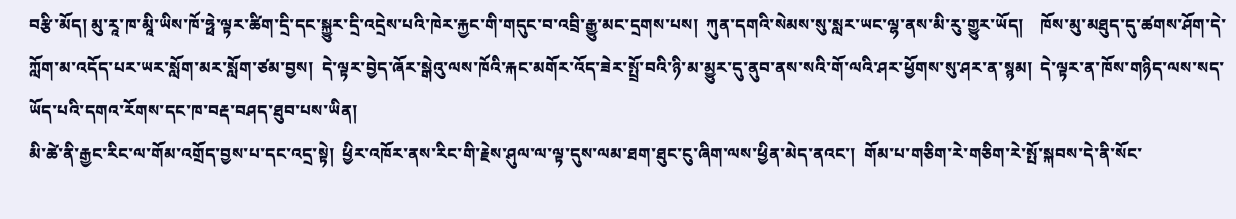བརྩི་མོད། མུ་རཱ་ཁ་མཱི་ཡིས་ཁོ་ཧྥེ་ལྟར་ཚིག་དྲི་དང་སྐྱུར་དྲི་འདྲེས་པའི་ཁེར་རྐྱང་གི་གདུང་བ་འབྲི་རྒྱུ་མང་དྲགས་པས།  ཀུན་དགའི་སེམས་སུ་སླར་ཡང་ལྷ་ནས་མི་རུ་གྱུར་ཡོད།    ཁོས་མུ་མཐུད་དུ་ཚགས་ཤོག་དེ་ཀློག་མ་འདོད་པར་ཡར་སློག་མར་སློག་ཙམ་བྱས།  དེ་ལྟར་བྱེད་ཞོར་སྒེའུ་ལས་ཁོའི་རྐང་མགོར་འོད་ཟེར་སྤྲོ་བའི་ཉི་མ་མྱུར་དུ་ནུབ་ནས་སའི་གོ་ལའི་ཤར་ཕྱོགས་སུ་ཤར་ན་སྙམ།  དེ་ལྟར་ན་ཁོས་གཉིད་ལས་སད་ཡོད་པའི་དགའ་རོགས་དང་ཁ་བརྡ་བཤད་ཐུབ་པས་ཡིན།
མི་ཚེ་ནི་རྒྱང་རིང་ལ་གོམ་འགྲོད་བྱས་པ་དང་འདྲ་སྟེ།  ཕྱིར་འཁོར་ནས་རིང་གི་རྗེས་ཤུལ་ལ་ལྟ་དུས་ལམ་ཐག་ཐུང་ངུ་ཞིག་ལས་ཕྱིན་མེད་ནའང་།  གོམ་པ་གཅིག་རེ་གཅིག་རེ་སྤོ་སྐབས་དེ་ནི་སོང་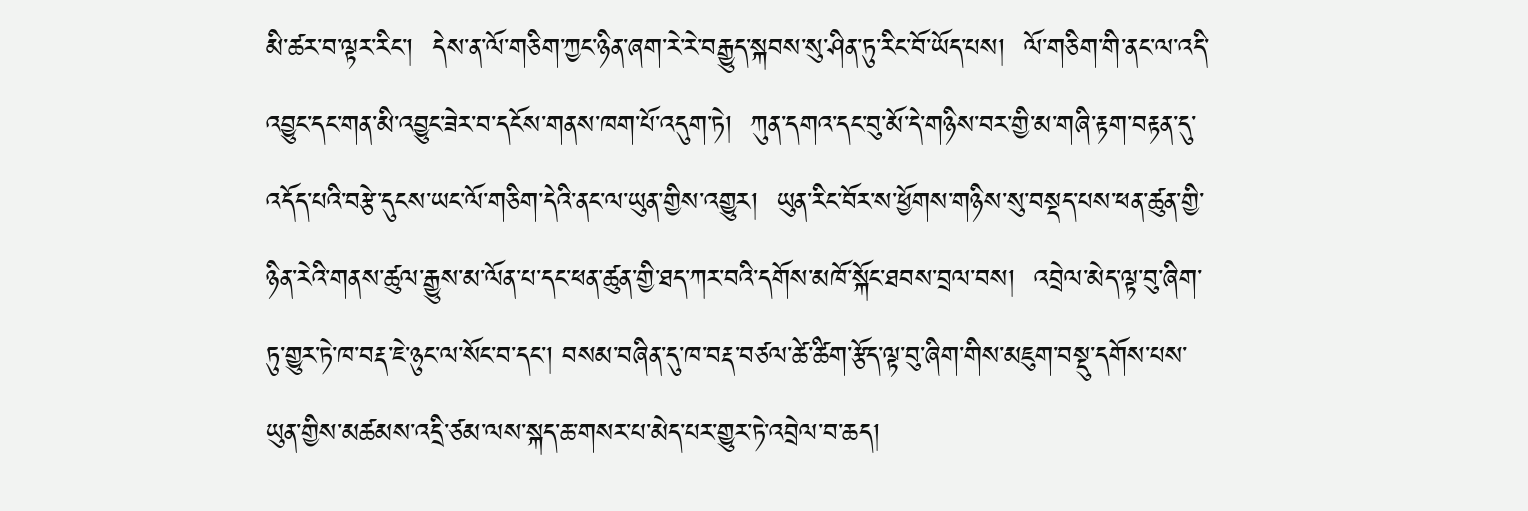མི་ཚར་བ་ལྟར་རིང་།  དེས་ན་ལོ་གཅིག་ཀྱང་ཉིན་ཞག་རེ་རེ་བརྒྱུད་སྐབས་སུ་ཤིན་ཏུ་རིང་བོ་ཡོད་པས།  ལོ་གཅིག་གི་ནང་ལ་འདི་འབྱུང་དང་གན་མི་འབྱུང་ཟེར་བ་དངོས་གནས་ཁག་པོ་འདུག་ཏེ།  ཀུན་དགའ་དང་བུ་མོ་དེ་གཉིས་བར་གྱི་མ་གཞི་རྟག་བརྟན་དུ་འདོད་པའི་བརྩེ་དུངས་ཡང་ལོ་གཅིག་དེའི་ནང་ལ་ཡུན་གྱིས་འགྱུར།  ཡུན་རིང་བོར་ས་ཕྱོགས་གཉིས་སུ་བསྡད་པས་ཕན་ཚུན་གྱི་ཉིན་རེའི་གནས་ཚུལ་རྒྱུས་མ་ལོན་པ་དང་ཕན་ཚུན་གྱི་ཐད་ཀར་བའི་དགོས་མཁོ་སྐོང་ཐབས་བྲལ་བས།  འབྲེལ་མེད་ལྟ་བུ་ཞིག་ཏུ་གྱུར་ཏེ་ཁ་བརྡ་ཇེ་ཉུང་ལ་སོང་བ་དང་། བསམ་བཞིན་དུ་ཁ་བརྡ་བཙལ་ཚེ་ཚིག་རྩོད་ལྟ་བུ་ཞིག་གིས་མཇུག་བསྡུ་དགོས་པས་ཡུན་གྱིས་མཚམས་འདྲི་ཙམ་ལས་སྐད་ཆ་གསར་པ་མེད་པར་གྱུར་ཏེ་འབྲེལ་བ་ཆད།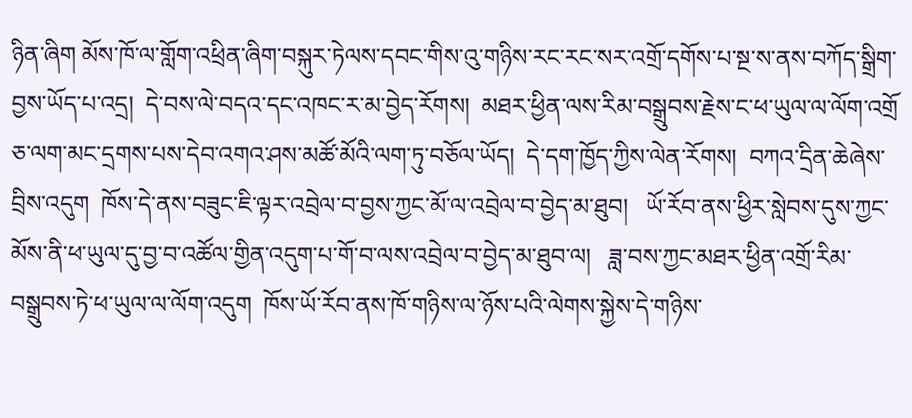ཉིན་ཞིག མོས་ཁོ་ལ་གློག་འཕྲིན་ཞིག་བསྐུར་ཏེལས་དབང་གིས་འུ་གཉིས་རང་རང་སར་འགྲོ་དགོས་པ་སྔ་ས་ནས་བཀོད་སྒྲིག་བྱས་ཡོད་པ་འདྲ།  དེ་བས་ལེ་བདའ་དང་འཁང་ར་མ་བྱེད་རོགས།  མཐར་ཕྱིན་ལས་རིམ་བསྒྲུབས་རྗེས་ང་ཕ་ཡུལ་ལ་ལོག་འགྲོ  ཅ་ལག་མང་དྲགས་པས་དེབ་འགའ་ཤས་མཚོ་མོའི་ལག་ཏུ་བཅོལ་ཡོད།  དེ་དག་ཁྱོད་ཀྱིས་ལེན་རོགས།  བཀའ་དྲིན་ཆེཞེས་བྲིས་འདུག  ཁོས་དེ་ནས་བཟུང་ཇི་ལྟར་འབྲེལ་བ་བྱས་ཀྱང་མོ་ལ་འབྲེལ་བ་བྱེད་མ་ཐུབ།   ཡོ་རོབ་ནས་ཕྱིར་སླེབས་དུས་ཀྱང་མོས་ནི་ཕ་ཡུལ་དུ་བྱ་བ་འཚོལ་གྱིན་འདུག་པ་གོ་བ་ལས་འབྲེལ་བ་བྱེད་མ་ཐུབ་ལ།   ཟླ་བས་ཀྱང་མཐར་ཕྱིན་འགྲོ་རིམ་བསྒྲུབས་ཏེ་ཕ་ཡུལ་ལ་ལོག་འདུག  ཁོས་ཡོ་རོབ་ནས་ཁོ་གཉིས་ལ་ཉོས་པའི་ལེགས་སྐྱེས་དེ་གཉིས་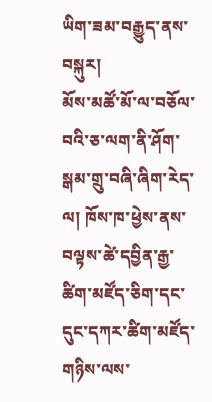ཡིག་ཟམ་བརྒྱུད་ནས་བསྐུར།
མོས་མཚོ་མོ་ལ་བཅོལ་བའི་ཅ་ལག་ནི་ཤོག་སྒམ་གྲུ་བཞི་ཞིག་རེད་ལ། ཁོས་ཁ་ཕྱེས་ནས་བལྟས་ཚེ་དབྱིན་རྒྱ་ཚིག་མཛོད་ཅིག་དང་དུང་དཀར་ཚིག་མཛོད་གཉིས་ལས་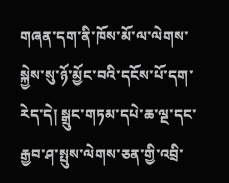གཞན་དག་ནི་ཁོས་མོ་ལ་ལེགས་སྐྱེས་སུ་ཉོ་མྱོང་བའི་དངོས་པོ་དག་རེད་དེ། སྒྲུང་གཏམ་དཔེ་ཆ་ལྔ་དང་རྒྱབ་ཤ་སྤུས་ལེགས་ཅན་གྱི་འབྲི་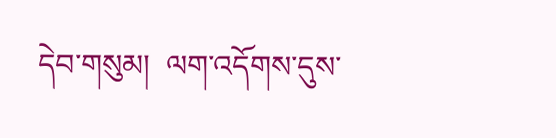དེབ་གསུམ།  ལག་འདོགས་དུས་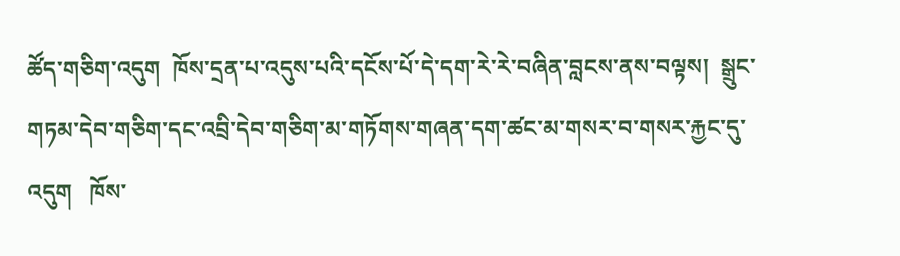ཚོད་གཅིག་འདུག  ཁོས་དྲན་པ་འདུས་པའི་དངོས་པོ་དེ་དག་རེ་རེ་བཞིན་བླངས་ནས་བལྟས།  སྒྲུང་གཏམ་དེབ་གཅིག་དང་འབྲི་དེབ་གཅིག་མ་གཏོགས་གཞན་དག་ཚང་མ་གསར་བ་གསར་རྐྱང་དུ་འདུག   ཁོས་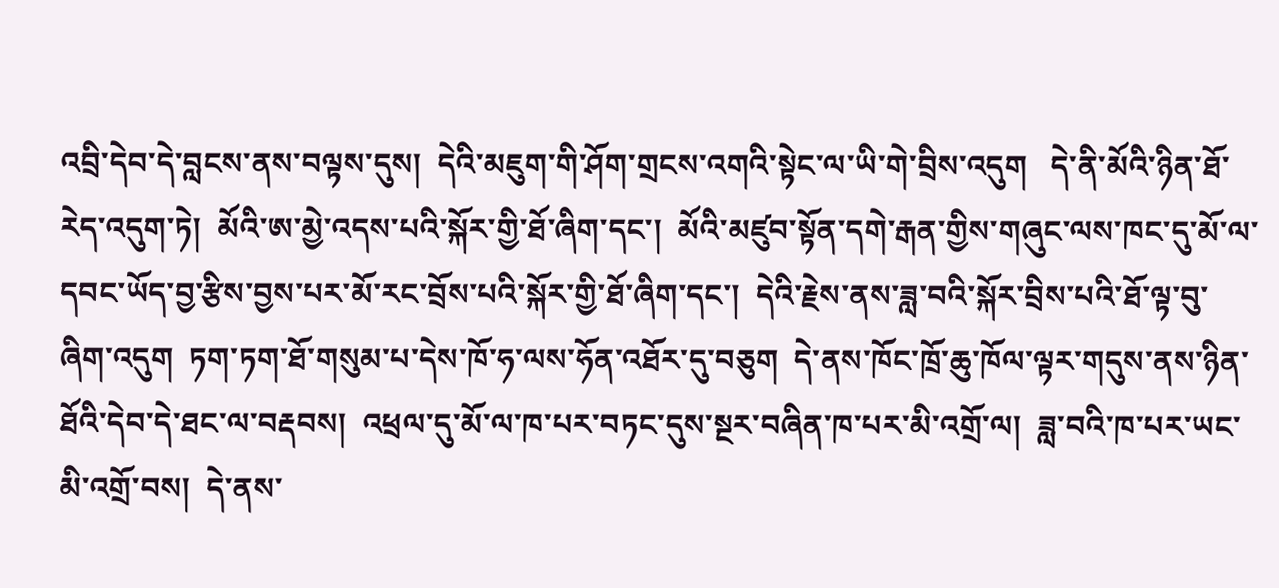འབྲི་དེབ་དེ་བླངས་ནས་བལྟས་དུས།  དེའི་མཇུག་གི་ཤོག་གྲངས་འགའི་སྟེང་ལ་ཡི་གེ་བྲིས་འདུག   དེ་ནི་མོའི་ཉིན་ཐོ་རེད་འདུག་ཏེ།  མོའི་ཨ་མྱེ་འདས་པའི་སྐོར་གྱི་ཐོ་ཞིག་དང་།  མོའི་མཛུབ་སྟོན་དགེ་རྒན་གྱིས་གཞུང་ལས་ཁང་དུ་མོ་ལ་དབང་ཡོད་བྱ་རྩིས་བྱས་པར་མོ་རང་བྲོས་པའི་སྐོར་གྱི་ཐོ་ཞིག་དང་།  དེའི་རྗེས་ནས་ཟླ་བའི་སྐོར་བྲིས་པའི་ཐོ་ལྟ་བུ་ཞིག་འདུག  ཏག་ཏག་ཐོ་གསུམ་པ་དེས་ཁོ་ཧ་ལས་ཧོན་འཐོར་དུ་བཅུག  དེ་ནས་ཁོང་ཁྲོ་ཆུ་ཁོལ་ལྟར་གདུས་ནས་ཉིན་ཐོའི་དེབ་དེ་ཐང་ལ་བརྡབས།  འཕྲལ་དུ་མོ་ལ་ཁ་པར་བཏང་དུས་སྔར་བཞིན་ཁ་པར་མི་འགྲོ་ལ།  ཟླ་བའི་ཁ་པར་ཡང་མི་འགྲོ་བས།  དེ་ནས་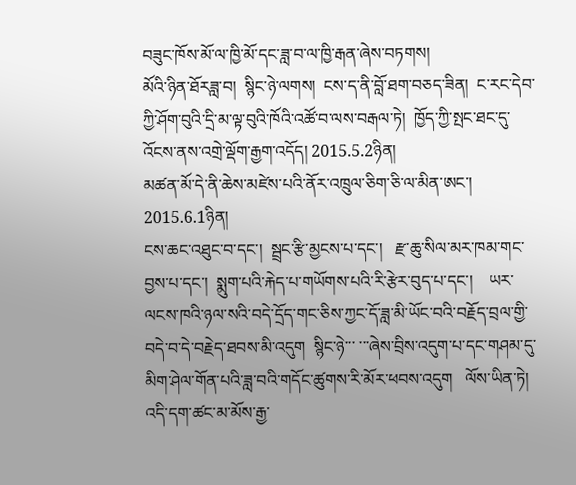བཟུང་ཁོས་མོ་ལ་ཁྱི་མོ་དང་ཟླ་བ་ལ་ཁྱི་རྒན་ཞེས་བཏགས།
མོའི་ཉིན་ཐོརཟླ་བ།  སྙིང་ཉེ་ལགས།  ངས་ད་ནི་བློ་ཐག་བཅད་ཟིན།  ང་རང་དེབ་ཀྱི་ཤོག་བུའི་དྲི་མ་ལྟ་བུའི་ཁོའི་འཚོ་བ་ལས་བརྒལ་ཏེ།  ཁྱོད་ཀྱི་སྤང་ཐང་དུ་འོངས་ནས་འགྲེ་ལྡོག་རྒྱག་འདོད། 2015.5.2ཉིན།
མཚན་མོ་དེ་ནི་ཆེས་མཛེས་པའི་ནོར་འཁྲུལ་ཅིག་ཅི་ལ་མིན་ཨང་། 2015.6.1ཉིན།
ངས་ཆང་འཐུང་བ་དང་།  སྦྲང་རྩི་མྱངས་པ་དང་།   རྫ་ཆུ་སིལ་མར་ཁམ་གང་བྱས་པ་དང་།  སྨུག་པའི་རྐེད་པ་གཡོགས་པའི་རི་རྩེར་བུད་པ་དང་།    ཡར་ལངས་ཁའི་ཉལ་སའི་བདེ་དྲོད་གང་ཅིས་ཀྱང་དོ་ཟླ་མི་ཡོང་བའི་བརྗོད་བྲལ་གྱི་བདེ་བ་དེ་བརྗེད་ཐབས་མི་འདུག  སྙིང་ཉེ་་་ ་་་ཞེས་བྲིས་འདུག་པ་དང་གཤམ་དུ་མིག་ཤེལ་གོན་པའི་ཟླ་བའི་གདོང་ཚུགས་རི་མོར་ཕབས་འདུག   ལོས་ཡིན་ཏེ།  འདི་དག་ཚང་མ་མོས་རྒྱ་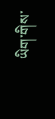ཡིག་གིས་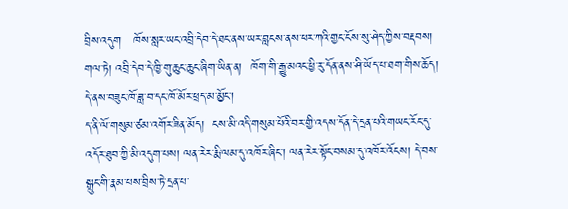བྲིས་འདུག   ཁོས་སླར་ཡང་འབྲི་དེབ་དེ་ཐང་ནས་ཡར་བླངས་ནས་ཕར་ཀའི་གྱང་ངོས་སུ་ཤེད་ཀྱིས་བརྡབས།  གལ་ཏེ། འབྲི་དེབ་དེ་ཁྱི་གུ་ཆུང་ཆུང་ཞིག་ཡིན་ན།  ཁོག་གི་རྒྱུ་མའང་ཕྱི་རུ་དོན་ནས་ཤི་ཡོད་པ་ཐག་གིས་ཆོད།
དེ་ནས་བཟུང་ཁོ་ཟླ་བ་དང་ཁོ་མོར་ཕྲད་མ་མྱོང་།
ད་ནི་ལོ་གསུམ་ཙམ་འགོར་ཟིན་མོད།  ངས་མི་འདི་གསུམ་པོའི་བར་གྱི་འདས་དོན་དེ་དྲན་པའི་གཡང་རོང་དུ་འདོར་ཐུབ་ཀྱི་མི་འདུག་པས། ལན་རེར་རྨི་ལམ་དུ་འཁོར་ཞིང་། ལན་རེར་སྟོང་བསམ་དུ་འཁོར་འོངས། དེ་བས་སྒྲུང་གི་རྣམ་པས་བྲིས་ཏེ་དྲན་པ་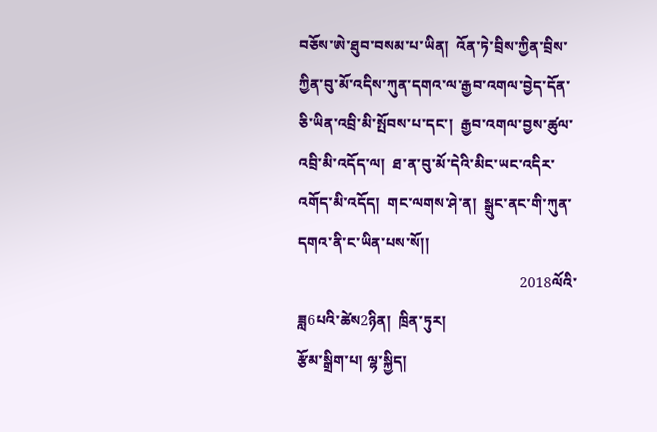བཅོས་ཨེ་ཐུབ་བསམ་པ་ཡིན།  འོན་ཏེ་བྲིས་ཀྱིན་བྲིས་ཀྱིན་བུ་མོ་འདིས་ཀུན་དགའ་ལ་རྒྱབ་འགལ་བྱེད་དོན་ཅི་ཡིན་འབྲི་མི་སྤོབས་པ་དང་།  རྒྱབ་འགལ་བྱས་ཚུལ་འབྲི་མི་འདོད་ལ།  ཐ་ན་བུ་མོ་དེའི་མིང་ཡང་འདིར་འགོད་མི་འདོད།  གང་ལགས་ཤེ་ན།  སྒྲུང་ནང་གི་ཀུན་དགའ་ནི་ང་ཡིན་པས་སོ།།
                                                             2018ལོའི་ཟླ6པའི་ཚེས2ཉིན།  ཁྲིན་ཏུར།
རྩོམ་སྒྲིག་པ། ལྷ་སྐྱིད།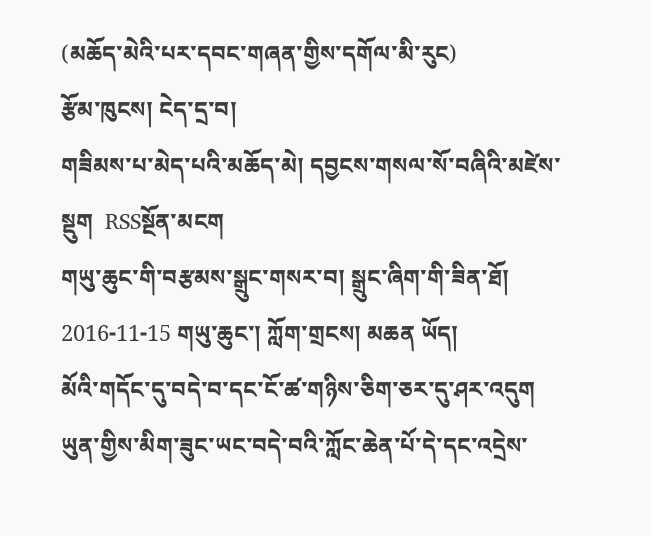(མཆོད་མེའི་པར་དབང་གཞན་གྱིས་དགོལ་མི་རུང)
རྩོམ་ཁུངས། ངེད་དྲ་བ།
གཟིམས་པ་མེད་པའི་མཆོད་མེ། དབྱངས་གསལ་སོ་བཞིའི་མཛེས་སྡུག  RSSསྔོན་མངག
གཡུ་ཆུང་གི་བརྩམས་སྒྲུང་གསར་བ། སྒྲུང་ཞིག་གི་ཟིན་ཐོ།
2016-11-15 གཡུ་ཆུང་། ཀློག་གྲངས། མཆན ཡོད།
མོའི་གདོང་དུ་བདེ་བ་དང་ངོ་ཚ་གཉིས་ཅིག་ཅར་དུ་ཤར་འདུག   ཡུན་གྱིས་མིག་ཟུང་ཡང་བདེ་བའི་ཀློང་ཆེན་པོ་དེ་དང་འདྲེས་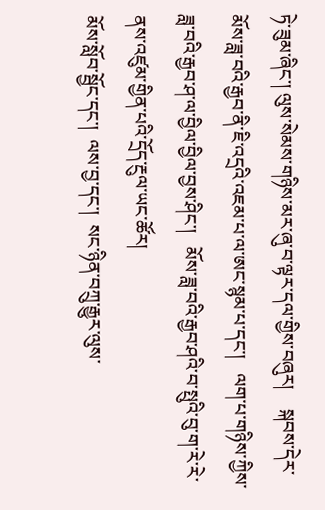ཏེ་ཟུམ་ཞིང་། ལུས་སེམས་གཉིས་མར་ཞུ་བ་ལྟར་དལ་གྱིས་བཞུར།    སྐབས་དེར་མོས་ཟླ་བའི་རྒྱབ་ནི་ཇི་འདྲའི་འཇམ་པ་ལ་ཨང་སྙམ་པ་དང་།   ལག་པ་གཉིས་ཀྱིས་ཟླ་བའི་རྒྱབ་ཤ་ལ་བྱིལ་བྱིལ་བྱས་ཤིང་།   མོས་ཟླ་བའི་རྒྱབ་ཤའི་བ་སྤུའི་བུ་ག་རེ་རེ་ནས་འཛུམ་གྱིན་པའི་དྲོད་རྔུལ་ཡང་ཚོར།
མོས་སློབ་སྦྱོང་དང་།  ལས་བྱ་དང་།  སང་ཉིན་བཀྲུ་རྒྱུར་ལུས་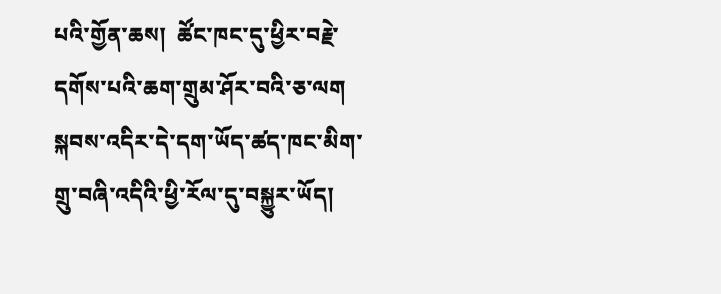པའི་གྱོན་ཆས།  ཚོང་ཁང་དུ་ཕྱིར་བརྗེ་དགོས་པའི་ཆག་གྲུམ་ཤོར་བའི་ཅ་ལག   སྐབས་འདིར་དེ་དག་ཡོད་ཚད་ཁང་མིག་གྲུ་བཞི་འདིའི་ཕྱི་རོལ་དུ་བསྐྱུར་ཡོད།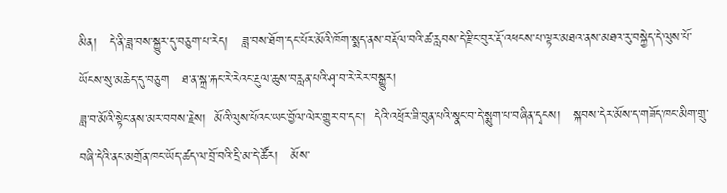མིན།   དེ་ནི་ཟླ་བས་སྐྱུར་དུ་བཅུག་པ་རེད།   ཟླ་བས་ཐོག་དང་པོར་མོའི་ཁོག་སྨད་ནས་བརྡོལ་བའི་ཚ་རླབས་དེ་རྫིང་བུར་རྡོ་འཕངས་པ་ལྟར་མཐའ་ནས་མཐའ་རུ་བསྐྱེད་དེ་ལུས་པོ་ཡོངས་སུ་མཆེད་དུ་བཅུག   ཐ་ན་སྐྲ་རྐང་རེ་རེའང་རྔུལ་ཆུས་བརླན་པའི་ཤྭ་བ་རེ་རེར་བསྒྱུར།
ཟླ་བ་མོའི་སྟེང་ནས་མར་བབས་རྗེས།  མོའི་ལུས་པོའང་ཡང་བྱོལ་ལེར་གྱུར་བ་དང་།  དེའི་འཕྲོར་ཟི་བུན་པའི་སྣང་བ་དེ་སྨུག་པ་བཞིན་དྭངས།   སྐབས་དེར་མོས་ད་གཟོད་ཁང་མིག་གྲུ་བཞི་དེའི་ནང་མགྲོན་ཁང་ཡོད་ཚད་ལ་བྲོ་བའི་དྲི་མ་དེ་ཚོར།   མོས་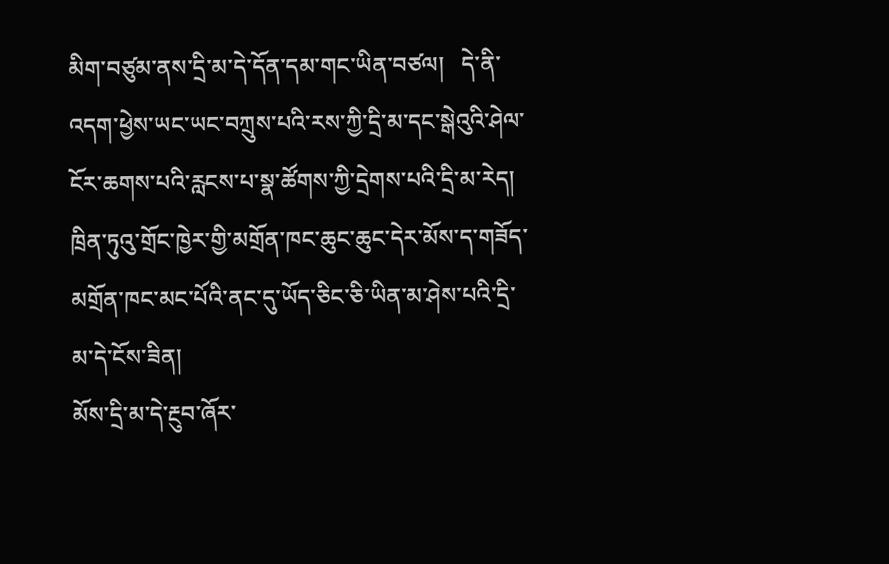མིག་བཙུམ་ནས་དྲི་མ་དེ་དོན་དམ་གང་ཡིན་བཙལ།   དེ་ནི་འདག་ཕྱེས་ཡང་ཡང་བཀྲུས་པའི་རས་ཀྱི་དྲི་མ་དང་སྒེའུའི་ཤེལ་ངོར་ཆགས་པའི་རླངས་པ་སྣ་ཚོགས་ཀྱི་དྲེགས་པའི་དྲི་མ་རེད།   ཁྲིན་ཏུའུ་གྲོང་ཁྱེར་གྱི་མགྲོན་ཁང་ཆུང་ཆུང་དེར་མོས་ད་གཟོད་མགྲོན་ཁང་མང་པོའི་ནང་དུ་ཡོད་ཅིང་ཅི་ཡིན་མ་ཤེས་པའི་དྲི་མ་དེ་ངོས་ཟིན།
མོས་དྲི་མ་དེ་རྔུབ་ཞོར་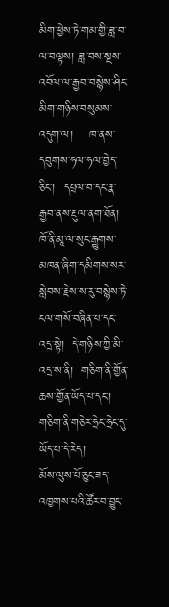མིག་ཕྱེས་ཏེ་གམ་གྱི་ཟླ་བ་ལ་བལྟས། ཟླ་བས་སྔས་འབོལ་ལ་རྒྱབ་བསྙེས་ཤིང་མིག་གཉིས་བསུམས་འདུག་ལ།    ཁ་ནས་དབུགས་ཧལ་ཧལ་བྱེད་ཅིང་།  དཔྲལ་བ་དང་རྣ་རྒྱབ་ནས་རྔུལ་ནག་ཐོན།  ཁོ་ནི་མཱ་ལ་སུང་རྒྱུགས་མཁན་ཞིག་དམིགས་སར་སླེབས་རྗེས་ས་རུ་བསྙེས་ཏེ་ངལ་གསོ་བཞིན་པ་དང་འདྲ་སྟེ།  དེ་གཉིས་ཀྱི་མི་འདྲ་ས་ནི།  གཅིག་ནི་གྱོན་ཆས་གྱོན་ཡོད་པ་དང་། གཅིག་ནི་གཅེར་ཧྲེང་ཧྲེང་དུ་ཡོད་པ་དེ་རེད།
མོས་ལུས་པོ་ཅུང་ཟད་འཁྱགས་པའི་ཚོར་བ་བྱུང་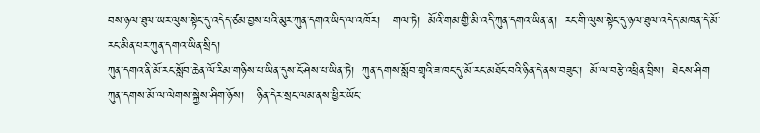བས་ཉལ་ཐུལ་ཡར་ལུས་སྟེང་དུ་འདེད་ཙམ་བྱས་པའི་མུར་ཀུན་དགའ་ཡིད་ལ་འཁོར།   གལ་ཏེ།  མོའི་གམ་གྱི་མི་འདི་ཀུན་དགའ་ཡིན་ན།  རང་གི་ལུས་སྟེང་དུ་ཉལ་ཐུལ་འདེད་མཁན་དེ་མོ་རང་མིན་པར་ཀུན་དགའ་ཡིན་སྲིད།
ཀུན་དགའ་ནི་མོ་རང་སློབ་ཆེན་ལོ་རིམ་གཉིས་པ་ཡིན་དུས་ངོ་ཤེས་པ་ཡིན་ཏེ།  ཀུན་དགས་སློབ་གྲྭའི་ཟ་ཁང་དུ་མོ་རང་མཐོང་བའི་ཉིན་དེ་ནས་བཟུང་།  མོ་ལ་བརྩེ་འཕྲིན་བྲིས།  ཐེངས་ཤིག  ཀུན་དགས་མོ་ལ་ལེགས་སྐྱེས་ཤིག་ཉོས།   ཉིན་དེར་སྲང་ལམ་ནས་ཕྱིར་ཡོང་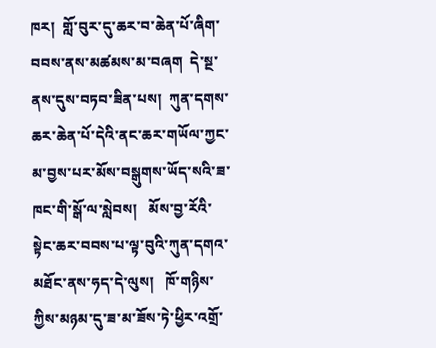ཁར།  གློ་བུར་དུ་ཆར་བ་ཆེན་པོ་ཞིག་བབས་ནས་མཚམས་མ་བཞག  དེ་སྔ་ནས་དུས་བཏབ་ཟིན་པས།  ཀུན་དགས་ཆར་ཆེན་པོ་དེའི་ནང་ཆར་གཡོལ་ཀྱང་མ་བྱས་པར་མོས་བསྒུགས་ཡོད་སའི་ཟ་ཁང་གི་སྒོ་ལ་སླེབས།   མོས་བྱ་རོའི་སྟེང་ཆར་བབས་པ་ལྟ་བུའི་ཀུན་དགའ་མཐོང་ནས་ཧད་དེ་ལུས།   ཁོ་གཉིས་ཀྱིས་མཉམ་དུ་ཟ་མ་ཟོས་ཏེ་ཕྱིར་འགྲོ་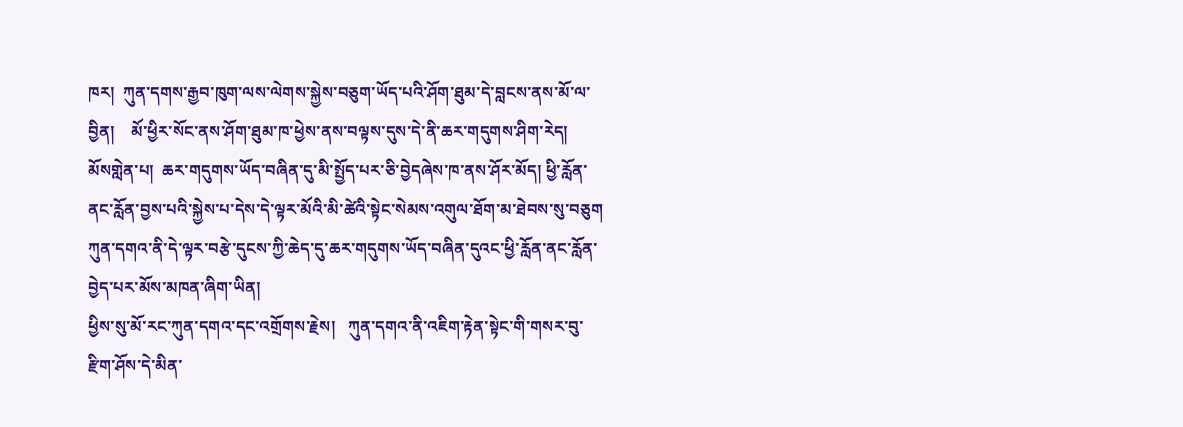ཁར།  ཀུན་དགས་རྒྱབ་ཁུག་ལས་ལེགས་སྐྱེས་བཅུག་ཡོད་པའི་ཤོག་ཐུམ་དེ་བླངས་ནས་མོ་ལ་བྱིན།    མོ་ཕྱིར་སོང་ནས་ཤོག་ཐུམ་ཁ་ཕྱེས་ནས་བལྟས་དུས་དེ་ནི་ཆར་གདུགས་ཤིག་རེད།  མོསགླེན་པ།  ཆར་གདུགས་ཡོད་བཞིན་དུ་མི་སྤྱོད་པར་ཅི་བྱེདཞེས་ཁ་ནས་ཤོར་མོད། ཕྱི་རློན་ནང་རློན་བྱས་པའི་སྐྱེས་པ་དེས་དེ་ལྟར་མོའི་མི་ཚེའི་སྟེང་སེམས་འགུལ་ཐོག་མ་ཐེབས་སུ་བཅུག
ཀུན་དགའ་ནི་དེ་ལྟར་བརྩེ་དུངས་ཀྱི་ཆེད་དུ་ཆར་གདུགས་ཡོད་བཞིན་དུའང་ཕྱི་རློན་ནང་རློན་བྱེད་པར་མོས་མཁན་ཞིག་ཡིན།
ཕྱིས་སུ་མོ་རང་ཀུན་དགའ་དང་འགྲོགས་རྗེས།   ཀུན་དགའ་ནི་འཇིག་རྟེན་སྟེང་གི་གསར་བུ་རྫིག་ཤོས་དེ་མིན་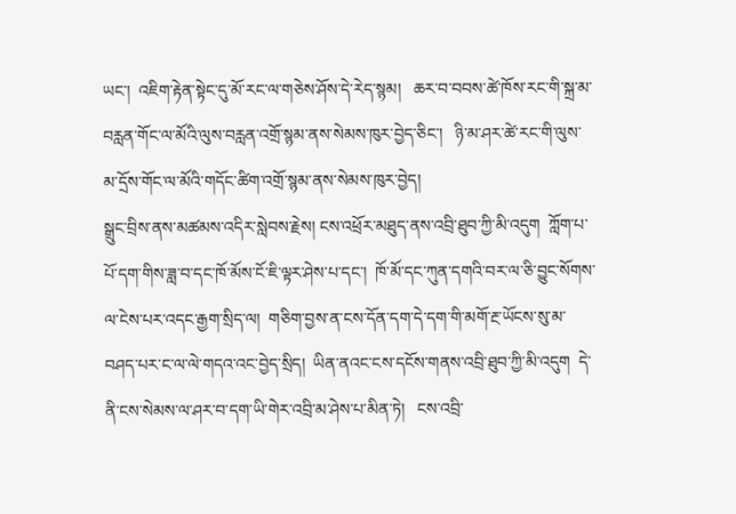ཡང་།  འཇིག་རྟེན་སྟེང་དུ་མོ་རང་ལ་གཅེས་ཤོས་དེ་རེད་སྙམ།   ཆར་བ་བབས་ཚེ་ཁོས་རང་གི་སྐྲ་མ་བརླན་གོང་ལ་མོའི་ལུས་བརླན་འགྲོ་སྙམ་ནས་སེམས་ཁུར་བྱེད་ཅིང་།   ཉི་མ་ཤར་ཚེ་རང་གི་ལུས་མ་དྲོས་གོང་ལ་མོའི་གདོང་ཚིག་འགྲོ་སྙམ་ནས་སེམས་ཁུར་བྱེད།
སྒྲུང་བྲིས་ནས་མཚམས་འདིར་སླེབས་རྗེས། ངས་འཕྲོར་མཐུད་ནས་འབྲི་ཐུབ་ཀྱི་མི་འདུག  ཀློག་པ་པོ་དག་གིས་ཟླ་བ་དང་ཁོ་མོས་ངོ་ཇི་ལྟར་ཤེས་པ་དང་།  ཁོ་མོ་དང་ཀུན་དགའི་བར་ལ་ཅི་བྱུང་སོགས་ལ་ངེས་པར་འདང་རྒྱག་སྲིད་ལ།  གཅིག་བྱས་ན་ངས་དོན་དག་དེ་དག་གི་མགོ་རྔ་ཡོངས་སུ་མ་བཤད་པར་ང་ལ་ལེ་གདའ་འང་བྱེད་སྲིད།  ཡིན་ནའང་ངས་དངོས་གནས་འབྲི་ཐུབ་ཀྱི་མི་འདུག  དེ་ནི་ངས་སེམས་ལ་ཤར་བ་དག་ཡི་གེར་འབྲི་མ་ཤེས་པ་མིན་ཏེ།   ངས་འབྲི་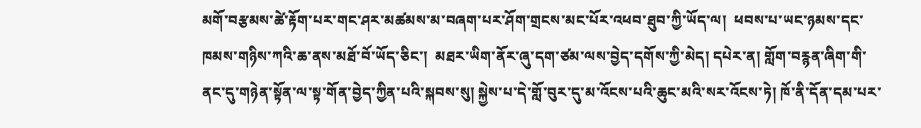མགོ་བརྩམས་ཚེ་རྟོག་པར་གང་ཤར་མཚམས་མ་བཞག་པར་ཤོག་གྲངས་མང་པོར་འཕབ་ཐུབ་ཀྱི་ཡོད་ལ།  ཕབས་པ་ཡང་ཉམས་དང་ཁམས་གཉིས་ཀའི་ཆ་ནས་མཐོ་བོ་ཡོད་ཅིང་།  མཐར་ཡིག་ནོར་ཞུ་དག་ཙམ་ལས་བྱེད་དགོས་ཀྱི་མེད། དཔེར་ན། གློག་བརྙན་ཞིག་གི་ནང་དུ་གཉེན་སྟོན་ལ་སྟ་གོན་བྱེད་ཀྱིན་པའི་སྐབས་སུ། སྐྱེས་པ་དེ་གློ་བུར་དུ་མ་འོངས་པའི་ཆུང་མའི་སར་འོངས་ཏེ། ཁོ་ནི་དོན་དམ་པར་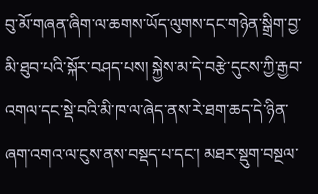བུ་མོ་གཞན་ཞིག་ལ་ཆགས་ཡོད་ལུགས་དང་གཉེན་སྒྲིག་བྱ་མི་ཐུབ་པའི་སྐོར་བཤད་པས། སྐྱེས་མ་དེ་བརྩེ་དུངས་ཀྱི་རྒྱབ་འགལ་དང་སྡེ་བའི་མི་ཁ་ལ་ཞེད་ནས་རེ་ཐག་ཆད་དེ་ཉིན་ཞག་འགའ་ལ་ངུས་ནས་བསྡད་པ་དང་། མཐར་སྡུག་བསྔལ་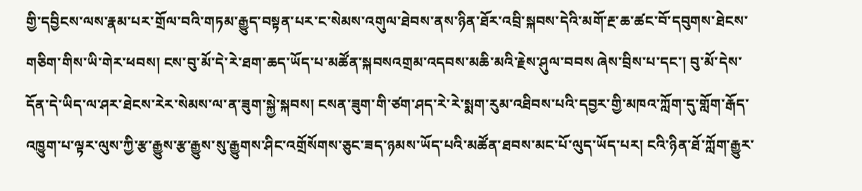གྱི་དབྱིངས་ལས་རྣམ་པར་གྲོལ་བའི་གཏམ་རྒྱུད་བསྟན་པར་ང་སེམས་འགུལ་ཐེབས་ནས་ཉིན་ཐོར་འབྲི་སྐབས་དེའི་མགོ་རྔ་ཆ་ཚང་བོ་དབུགས་ཐེངས་གཅིག་གིས་ཡི་གེར་ཕབས། ངས་བུ་མོ་དེ་རེ་ཐག་ཆད་ཡོད་པ་མཚོན་སྐབསའགྲམ་འདབས་མཆི་མའི་རྗེས་ཤུལ་བབས ཞེས་བྲིས་པ་དང་། བུ་མོ་དེས་དོན་དེ་ཡིད་ལ་ཤར་ཐེངས་རེར་སེམས་ལ་ན་ཟུག་སྐྱེ་སྐབས། ངསན་ཟུག་གི་ཙག་ཤད་རེ་རེ་སྨག་རུམ་འཐིབས་པའི་དབྱར་གྱི་མཁའ་ཀློག་དུ་གློག་རྒོད་འཁྱུག་པ་ལྟར་ལུས་ཀྱི་རྩ་རྒྱུས་རྩ་རྒྱུས་སུ་རྒྱུགས་ཤིང་འགྲོསོགས་ཅུང་ཟད་ཉམས་ཡོད་པའི་མཚོན་ཐབས་མང་པོ་ལུད་ཡོད་པར། ངའི་ཉིན་ཐོ་ཀློག་རྒྱུར་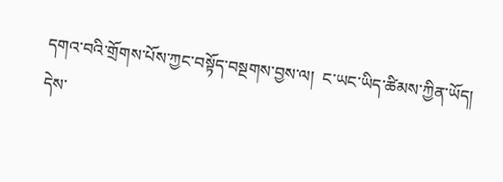དགའ་བའི་གྲོགས་པོས་ཀྱང་བསྟོད་བསྔགས་བྱས་ལ།  ང་ཡང་ཡིད་ཚིམས་ཀྱིན་ཡོད།
དེས་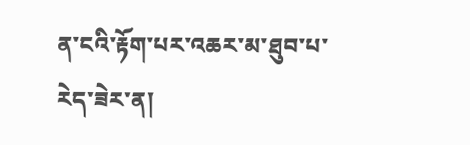ན་ངའི་རྟོག་པར་འཆར་མ་ཐུབ་པ་རེད་ཟེར་ན།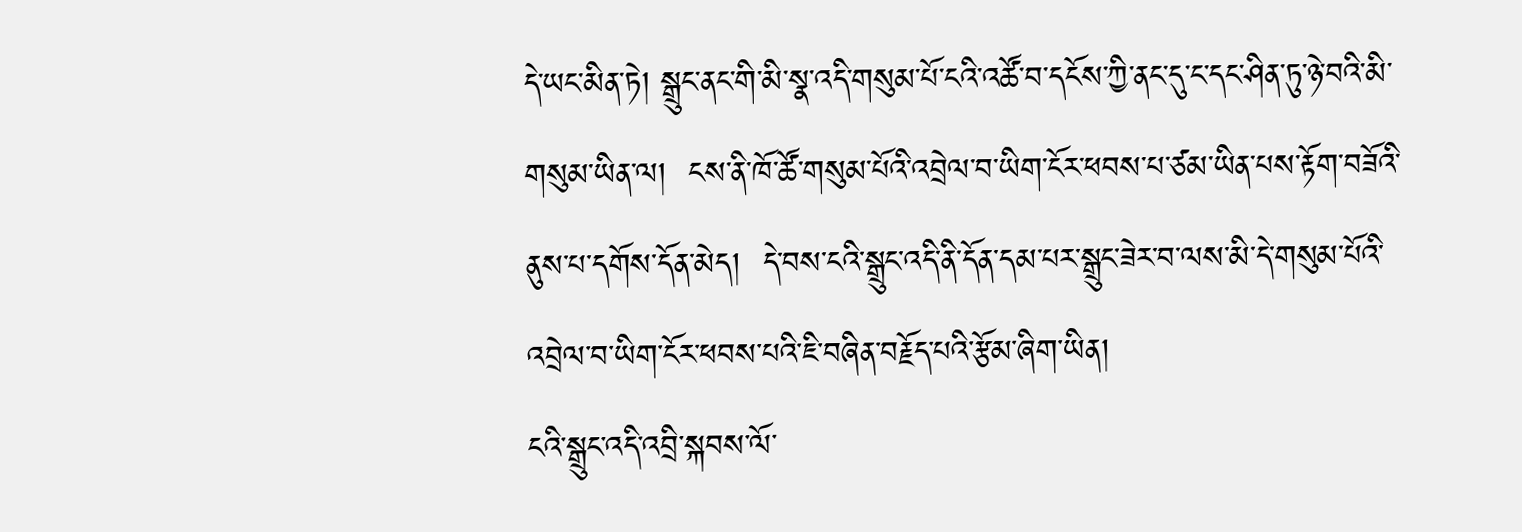དེ་ཡང་མིན་ཏེ། སྒྲུང་ནང་གི་མི་སྣ་འདི་གསུམ་པོ་ངའི་འཚོ་བ་དངོས་ཀྱི་ནང་དུ་ང་དང་ཤིན་ཏུ་ཉེ་བའི་མི་གསུམ་ཡིན་ལ།  ངས་ནི་ཁོ་ཚོ་གསུམ་པོའི་འབྲེལ་བ་ཡིག་ངོར་ཕབས་པ་ཙམ་ཡིན་པས་རྟོག་བཟོའི་ནུས་པ་དགོས་དོན་མེད།  དེ་བས་ངའི་སྒྲུང་འདི་ནི་དོན་དམ་པར་སྒྲུང་ཟེར་བ་ལས་མི་དེ་གསུམ་པོའི་འབྲེལ་བ་ཡིག་ངོར་ཕབས་པའི་ཇི་བཞིན་བརྗོད་པའི་རྩོམ་ཞིག་ཡིན།
ངའི་སྒྲུང་འདི་འབྲི་སྐབས་ལོ་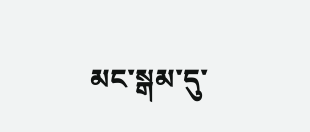མང་སྒམ་དུ་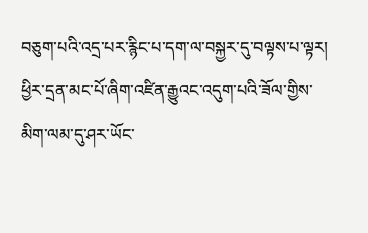བཅུག་པའི་འདྲ་པར་རྙིང་པ་དག་ལ་བསྐྱར་དུ་བལྟས་པ་ལྟར། ཕྱིར་དྲན་མང་པོ་ཞིག་འཛིན་རྒྱུའང་འདུག་པའི་ཟོལ་གྱིས་མིག་ལམ་དུ་ཤར་ཡོང་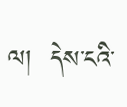ལ།  དེས་ངའི་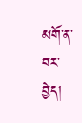མགོ་ན་བར་བྱེད།